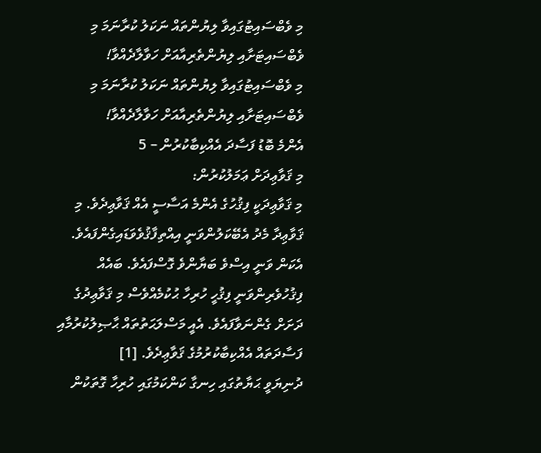މި ވެބްސައިޓުގައިވާ ލިޔުންތައް ނަކަލު ކުރާނަމަ މި ވެބްސައިޓަށާއި ލިޔުންތެރިއާއަށް ހަވާލާދެއްވާ!
މި ވެބްސައިޓުގައިވާ ލިޔުންތައް ނަކަލު ކުރާނަމަ މި ވެބްސައިޓަށާއި ލިޔުންތެރިއާއަށް ހަވާލާދެއްވާ!
އެންމެ ބޮޑު ފަސާދަ އެއްކިބާކުރުން – 5
މި ޤަވާޢިދަށް ޢަމަލުކުރުން:
މި ޤަވާޢިދަކީ ފިޤުހުގެ އެންމެ އަސާސީ އެއް ޤަވާޢިދެވެ. މި ޤަވާޢިދާ މެދު އެބޭކަލުންވަނީ އިއްތިފާޤުވެވަޑައިގެންފައެވެ. އެކަން ވަނީ އިސްވެ ބަޔާންވެ ގޮސްފައެވެ. ބައެއް ފިޤުހުވެރިންވަނީ ފިޤުހީ ހުރިހާ ޙުކުމެއްވެސް މި ޤަވާޢިދުގެ ދަށަށް ގެންނަވާފައެވެ. އެއީ މަސްލަޙަތުތައް ޙާޞިލުކުރުމާއި ފަސާދަތައް އެއްކިބާކުރުމުގެ ޤަވާޢިދެވެ. [1]
ދުނިޔަވީ ޙަޔާތުގައި ހިނގާ ކަންކަމުގައި ހުރިހާ ގޮތަކުން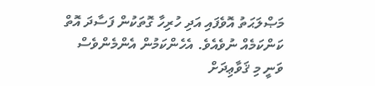މަޞްލަޙަތު އޮވެފައި އަދި ހުރިހާ ގޮތަކުން ފަސާދަ އޮތް ކަންކަމެއް ނުވެއެވެ. އެހެންކަމުން އެންމެންވެސް ވަނީ މި ޤަވާޢިދަށް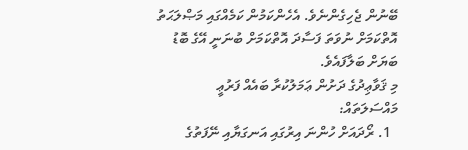ބޭނުން ޖެހިގެންނެވެ. އެހެންކަމުން ކަމެއްގައި މަޞްލަޙަތު އޮތްކަމަށް ނުވަތަ ފަސާދަ އޮތްކަމަށް ބުނަނީ އޭގެ ބޮޑު ބަޔަށް ބަލާފައެވެ.
މި ޤަވާޢިދުގެ ދަށުން ޢަމަލުކުރާ ބައެއް ފަރުޢީ މައްސަލަތައް:
  1. ރޯދައަށް ހުންނަ އިރުގައި އަނގަޔާއި ނޭފަތުގެ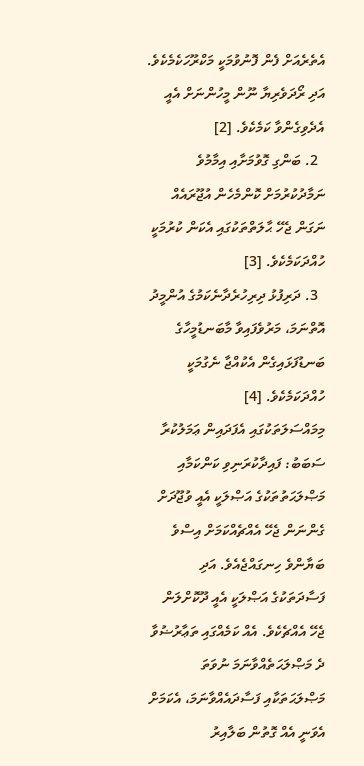އެތެރެއަށް ފެން ފޮނުވުމަކީ މަކްރޫހަކެމެކެވެ. އަދި ރޯދަވެރިޔާ ނޫން މީހުންނަށް އެއީ އެދެވިގެންވާ ކަމެކެވެ. [2]
  2. ބަންގި ގޮވުމަށާއި އިމާމުވެ ނަމާދުކުރުމަށް ކޮންމެހެން އުޖޫރައެއް ނަގަން ޖެހޭ ޙާލަތްތަކުގައި އެކަން ކުރުމަކީ ހުއްދަކަމެކެވެ. [3]
  3. ދަރިފުޅު ދިރިހުރެދާނެކަމުގެ އުންމީދު އޮތްނަމަ، މަރުވެފައިވާ މާބަނޑުމީހާގެ ބަނޑުފަޅައިގެން އެކުއްޖާ ނެގުމަކީ ހުއްދަކަމެކެވެ. [4]
މިމައްސަލަތަކުގައި އެފަދައިން ޢަމަލުކުރާ ސަބަބު: ފައިދާކުރަނިވި ކަންކަމާއި މަޞްލަޙަތުތަކުގެ އަޞްލަކީ އެއީ ވުޖޫދަށް ގެންނަން ޖެހޭ އެއްޗެއްކަމަށް އިސްވެ ބަޔާންވެ ހިނގައްޖެއެވެ. އަދި ފަސާދަތަކުގެ އަޞްލަކީ އެއީ ދޫކޮށްލަން ޖެހޭ އެއްޗެކެވެ. އެއް ކަމެއްގައި ތަޢާރުޟުވާ ދެ މަޞްލަޙަތެއްވާނަމަ ނުވަތަ މަޞްލަޙަތަކާއި ފަސާދައެއްވާނަމަ، އެކަމަށް އެވަނީ އެއް ގޮތުން ބަލާއިރު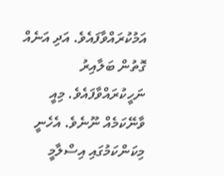އަމުކުރައްވާފައެވެ. އަދި އަނެއް ގޮތުން ބަލާއިރު ނަހީކުރައްވާފައެވެ. މިއީ ވާނޭކަމެއް ނޫނެވެ. އެހެނީ މިކަންކަމުގައި އިސްލާމީ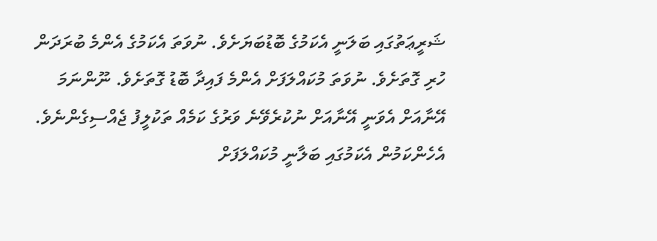ޝަރީޢަތުގައި ބަލަނީ އެކަމުގެ ބޮޑުބަޔަށެވެ. ނުވަތަ އެކަމުގެ އެންމެ ބުރަދަން ހުރި ގޮތަށެވެ. ނުވަތަ މުކައްލަފަށް އެންމެ ފައިދާ ބޮޑު ގޮތަށެވެ. ނޫންނަމަ އޭނާއަށް އެވަނީ އޭނާއަށް ނުކުރެވޭނެ ވަރުގެ ކަމެއް ތަކުލީފު ޖެއްސިގެންނެވެ. އެހެންކަމުން އެކަމުގައި ބަލާނީ މުކައްލަފަށް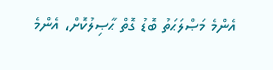އެންމެ މަޞްލަޙަތު ބޮޑު ގޮތް ޙާޞިލުކޮށް، އެންމެ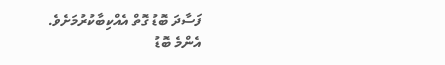ފަސާދަ ބޮޑު ގޮތް އެއްކިބާކުރުމަށެވެ.
އެންމެ ބޮޑު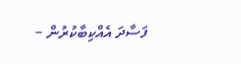ފަސާދަ އެއްކިބާކުރުން –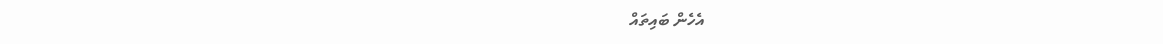އެހެން ބައިތައް